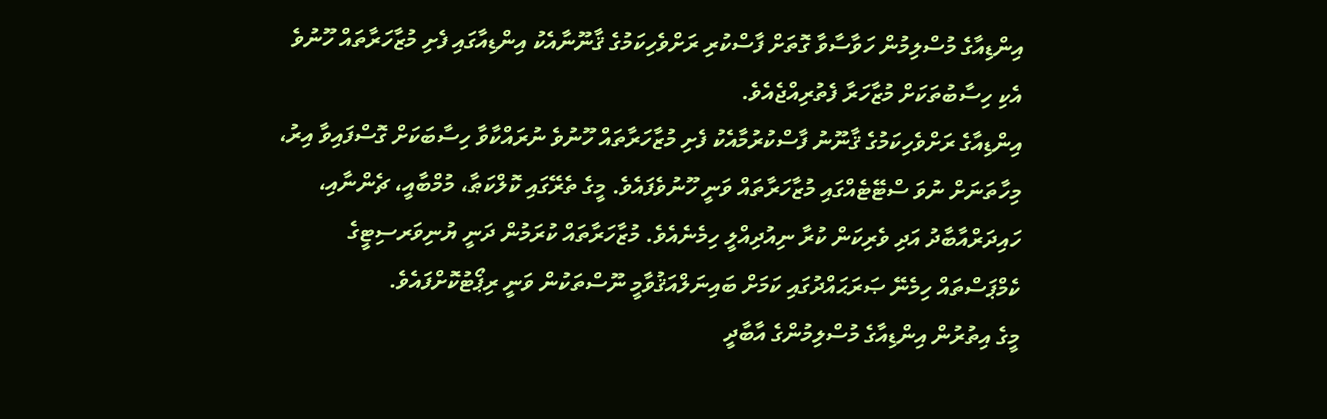އިންޑިއާގެ މުސްލިމުން ހަވާސާވާ ގޮތަށް ފާސްކުރި ރަށްވެހިކަމުގެ ޤާނޫނާއެކު އިންޑިއާގައި ފެށި މުޒާހަރާތައް ހޫނުވެ އެކި ހިސާބުތަކަށް މުޒާހަރާ ފެތުރިއްޖެއެވެ.
އިންޑިއާގެ ރަށްވެހިކަމުގެ ޤާނޫނު ފާސްކުރުމާއެކު ފެށި މުޒާހަރާތައް ހޫނުވެ ނުރައްކާވާ ހިސާބަކަށް ގޮސްފައިވާ އިރު، މިހާތަނަށް ނުވަ ސްޓޭޓެއްގައި މުޒާހަރާތައް ވަނީ ހޫނުވެފައެވެ. މީގެ ތެރޭގައި ކޮލްކަޠާ، މުމްބާއީ، ޗެންނާއި، ހައިދަރްއާބާދު އަދި ވެރިކަން ކުރާ ނިއުދިއްލީ ހިމެނެއެވެ. މުޒާހަރާތައް ކުރަމުން ދަނީ ޔުނިވަރސިޓީގެ ކެމްޕަސްތައް ހިމެނޭ ޞަރަޙައްދުގައި ކަމަށް ބައިނަލްއަޤުވާމީ ނޫސްތަކުން ވަނީ ރިޕޯޓުކޮށްފައެވެ.
މީގެ އިތުރުން އިންޑިއާގެ މުސްލިމުންގެ އާބާދީ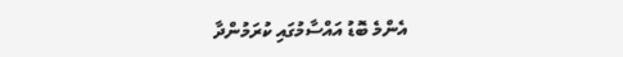އެންމެ ބޮޑު އައްސާމުގައި ކުރަމުންދާ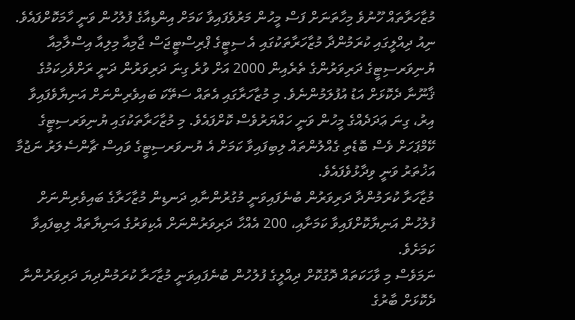މުޒާހަރާތައް ހޫނުވެ މިހާތަނަށް ފަސް މީހުން މަރުވެފައިވާ ކަމަށް އިންޑިއާގެ ފުލުހުން ވަނީ ހާމަކޮށްފައެވެ.
ނިއު ދިއްލީގައި ކުރަމުންދާ މުޒާހަރާތަކުގައި އެ ސިޓީގެ ޕްރިސްޓީޖަސް ޖާމިއާ މިލިއާ އިސްލާމިއާ ޔުނިވަރސިޓީގެ ދަރިވަރުންގެ ތެރެއިން 2000 އަށް ވުރެ ގިނަ ދަރިވަރުން ދަނީ ރަށްވެހިކަމުގެ ޤާނޫނާ ދެކޮޅަށް އަޑު އުފުލަމުންނެވެ. މި މުޒާހަރާގައި އެތައް ސަތޭކަ ބައިވެރިންނަށް އަނިޔާވެފައިވާ އިރު، ގިނަ ޢަދަދެއްގެ މީހުން ވަނީ ހައްޔަރުވެސް ކޮށްފައެވެ. މި މުޒާހަރާތަކުގައި ޔުނިވަރސިޓީގެ ކޭމްޕަހަށް ވެސް ބޮޑެތި ގެއްލުންތައް ލިބިފައިވާ ކަމަށް އެ ޔުނވަރސިޓީގެ ވައިސް ޗާންސެލަރު ނަޖުމާ އަޚުތަރު ވަނީ ވިދާޅުވެފައެވެ.
މުޒާހަރާ ކުރަމުންދާ ދަރިވަރުން ބުނެފައިވަނީ މުގުރުންނާއި ދަނޑިން މުޒާހަރާގެ ބައިވެރިންނަށް ފުލުހުން އަނިޔާކޮށްފައިވާ ކަމަށާއި، 200 އެއްހާ ދަރިވަރުންނަށް އެކިވަރުގެ އަނިޔާތައް ލިބިފައިވާ ކަމަށެވެ.
ނަމަވެސް މި ވާހަކަތައް ދޮގުކޮށް ދިއްލީގެ ފުލުހުން ބުނެފައިވަނީ މުޒާހަރާ ކުރަމުންދިޔަ ދަރިވަރުންނާ ދެކޮޅަށް ބާރުގެ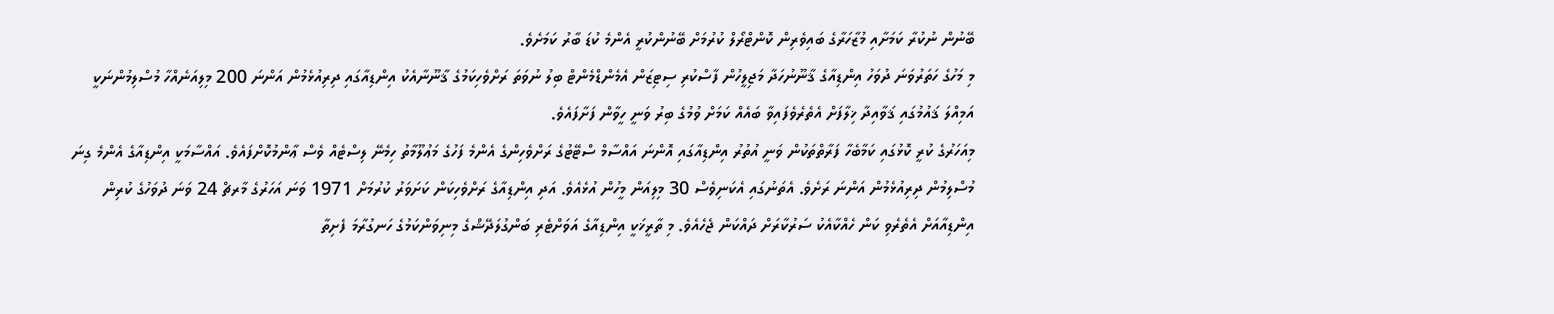ބޭނުން ނުކުރާ ކަމަށާއި މުޒާހަރާގެ ބައިވެރިން ކޮންޓްރޯލް ކުރުމަށް ބޭނުންކުރީ އެންމެ ކުޑަ ބާރު ކަމަށެވެ.
މި މަހުގެ ހަތަރުވަނަ ދުވަހު އިންޑިއާގެ ޤާނޫނުހަދާ މަޖިލީހުން ފާސްކުރި ސިޓިޒަން އެމެންޑްމެންޓް ބިލު ނުވަތަ ރަށްވެހިކަމުގެ ޤާނޫނާއެކު އިންޑިއާގައި ދިރިއުޅެމުން އަންނަ 200 މިލިއަނެއްހާ މުސްލިމުންނަކީ އަމިއްލަ ޤައުމުގައި ޤަވާއިދާ ޚިލާފަށް އެތެރެވެފައިވާ ބައެއް ކަމަށް ވުމުގެ ބިރު ވަނީ ހީވާން ފަށާފައެވެ.
މިއަހަރުގެ ކުރީ ކޮޅުގައި ކަމާބެހާ ފަރާތްތަކުން ވަނީ އުތުރު އިންޑިއާގައި އޮންނަ އައްސާމް ސްޓޭޓުގެ ރަށްވެހިންގެ އެންމެ ފަހުގެ މަޢުލޫމާތު ހިމެނޭ ލިސްޓެއް ވެސް ޢާންމުކޮށްފައެވެ. އައްސާމަކީ އިންޑިއާގެ އެންމެ ގިނަ މުސްލިމުން ދިރިއުޅެމުން އަންނަ ރަށެވެ. އެތަނުގައި އެކަނިވެސް 30 މިލިއަން މީހުން އުޅެއެވެ. އަދި އިންޑިއާގެ ރަށްވެހިކަން ކަށަވަރު ކުރުމަށް 1971 ވަނަ އަހަރުގެ މާރޗް 24 ވަނަ ދުވަހުގެ ކުރިން އިންޑިއާއަށް އެތެރެވި ކަން ހެއްކާއެކު ސަރުކާރަށް ދައްކަން ޖެހެއެވެ. މި ތާރީޚަކީ އިންޑިއާގެ އަވަށްޓެރި ބަންގުލަދޭޝްގެ މިނިވަންކަމުގެ ހަނގުރާމަ ފެށިތާ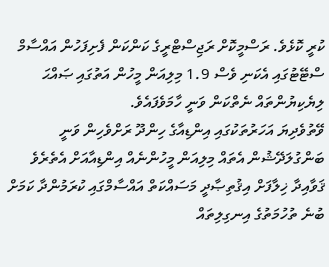ކުރީ ކޮޅެވެ. ރަސްމީކޮށް ރަޖިސްޓްރީގެ ކަންކަން ފެށިފަހުން އައްސާމް ސްޓޭޓުގައި އެކަނި ވެސް 1.9 މިލިއަން މީހުން އަތުގައި ޞައްޙަ ލިޔެކިޔުންތައް ނެތްކަން ވަނީ ހާމަވެފައެވެ.
ވޭތުވެދިޔަ އަހަރުތަކުގައި އިންޑިއާގެ ހިންދޫ ރަށްވެހިން ވަނީ ބަންގުލަދޭޝުން އެތައް މިލިއަން މީހުންނެއް އިންޑިއާއަށް އެތެރެވެ ޤަވާއިދާ ޚިލާފަށް އިޤުތިޞާދީ މަސައްކަތް އައްސާމްގައި ކުރަމުންދާ ކަމަށް ބުނެ ތުހުމަތުގެ އިނގިލިތައް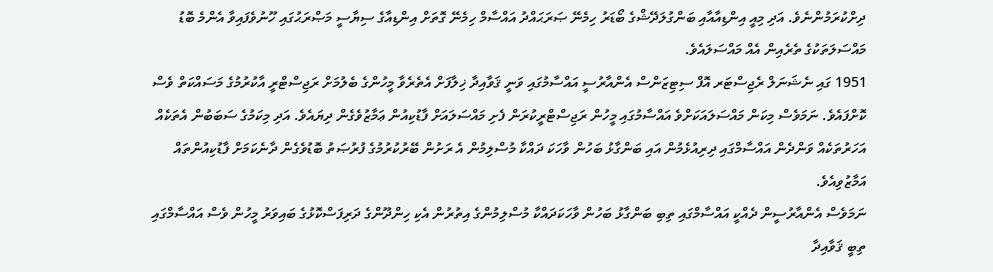ދިށްކުރަމުންނެވެ. އަދި މިއީ އިންޑިއާއާއި ބަންގުލަދޭޝްގެ ބޯޑަރު ހިމެނޭ ޞަރަޙައްދު އައްސާމް ހިމެނޭ ގޮތަށް އިންޑިއާގެ ސިޔާސީ މަޞްރަޙުގައި ހޫނުވެފައިވާ އެންމެ ބޮޑު މައްސަލަތަކުގެ ތެރެއިން އެއް މައްސަލައެވެ.
1951 ގައި ނެޝަނަލް ރެޖިސްޓަރ އޮފް ސިޓިޒަންސް އެންއާރުސީ އައްސާމުގައި ވަނީ ޤަވާއިދާ ޚިލާފަށް އެތެރެވާ މީހުންގެ ބެލުމަށް ރަޖިސްޓްރީ އާކުރުމުގެ މަސައްކަތް ވެސް ކޮށްފައެވެ. ނަމަވެސް މިކަން މައްސަލައަކަށްވެ އައްސާމުގައި މީހުން ރަޖިސްޓްރީކުރަން ފެށި މައްސަލައަށް ފާޑުކިއުން ޢަމާޒުވެގެން ދިޔައެވެ. އަދި މިކަމުގެ ސަބަބުން އެތަކެއް އަހަރުތަކެއް ވަންދެން އައްސާމްގައި ދިރިއުޅެމުން އައި ބަންގާޅު ބަހުން ވާހަކަ ދައްކާ މުސްލިމުން އެ ރަށުން ބޭރުކުރުމުގެ ފުރުޞަތު ބޮޑުވެގެން ދާނެކަމަށް ފާޑުކިއުންތައް އަމާޒުވިއެވެ.
ނަމަވެސް އެންއާރުސީން ދެއްކީ އައްސާމްގައި ތިބި ބަންގާޅު ބަހުން ވާހަކަދައްކާ މުސްލިމުންގެ އިތުރުން އެކި ހިންދޫންގެ ދަރިފަސްކޮޅުގެ ބައިވަރު މީހުން ވެސް އައްސާމްގައި ތިބީ ޤަވާއިދާ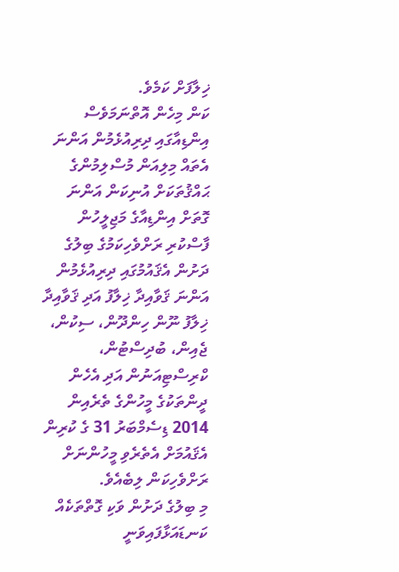ޚިލާފަށް ކަމެވެ.
ކަން މިހެން އޮތްނަމަވެސް އިންޑިއާގައި ދިރިއުޅެމުން އަންނަ އެތައް މިލިއަން މުސްލިމުންގެ ޙައްޤުތަކަށް އުނިކަން އަންނަ ގޮތަށް އިންޑިއާގެ މަޖިލީހުން ފާސްކުރި ރަށްވެހިކަމުގެ ބިލުގެ ދަށުން އެޤައުމުގައި ދިރިއުޅެމުން އަންނަ ޤަވާއިދާ ޚިލާފު އަދި ޤަވާއިދާ ޚިލާފު ނޫން ހިންދޫން، ސިކުން، ޖެއިން، ބުދިސްޓުން، ކްރިސްޓިއަނުން އަދި އެހެން ދީންތަކުގެ މީހުންގެ ތެރެއިން 2014 ޑިސެމްބަރު 31 ގެ ކުރިން އެޤައުމަށް އެތެރެވި މީހުންނަށް ރަށްވެހިކަން ލިބެއެވެ.
މި ބިލުގެ ދަށުން ވަކި ގޮތްތަކެއް ކަނޑައަޅާފައިވަނީ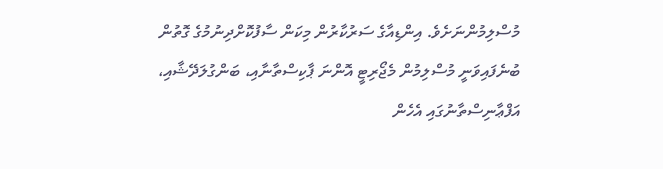މުސްލިމުންނަށެވެ. އިންޑިއާގެ ސަރުކާރުން މިކަން ސާފުކޮށްދިނުމުގެ ގޮތުން ބުނެފައިވަނީ މުސްލިމުން މެޖޯރިޓީ އޮންނަ ޕާކިސްތާނާއި، ބަންގުލަދޭޝާއި، އަފްޢާނިސްތާނުގައި އެހެން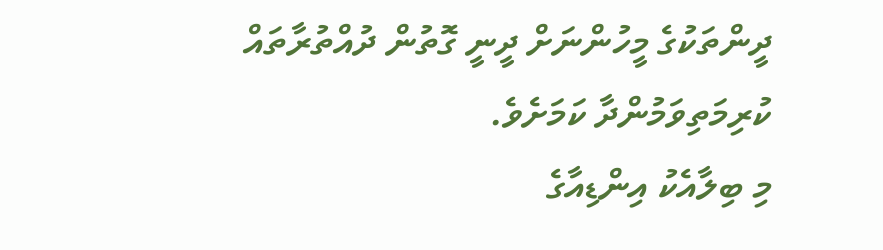ދީންތަކުގެ މީހުންނަށް ދީނީ ގޮތުން ދުއްތުރާތައް ކުރިމަތިވަމުންދާ ކަމަށެވެ.
މި ބިލާއެކު އިންޑިއާގެ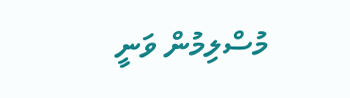މުސްލިމުން ވަނީ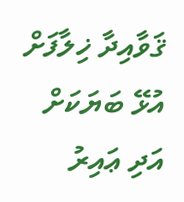ޤަވާއިދާ ޚިލާފަށް އުޅޭ ބަޔަކަށް އަދި ޢައިރު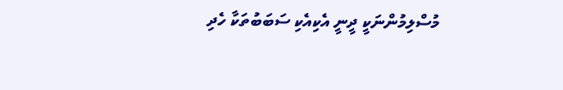މުސްލިމުންނަކީ ދީނީ އެކިއެކި ސަބަބުތަކާ ހެދި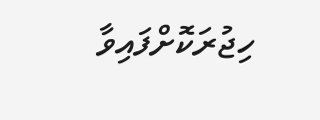ހިޖުރަކޮށްފައިވާ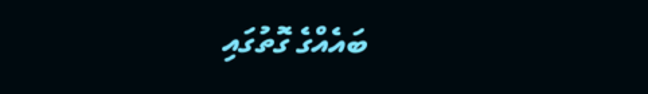ބައެއްގެ ގޮތުގައި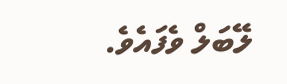ލޭބަލް ވެފައެވެ.